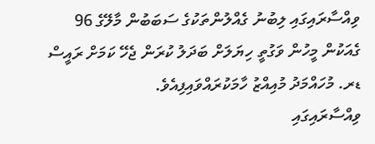ވިއްސާރައިގައި ލިބުނު ގެއްލުންތަކުގެ ސަބަބުން މާލޭގެ 96 ގެއަކުން މީހުން ވަގުތީ ހިޔަލަށް ބަދަލު ކުރަން ޖެހޭ ކަމަށް ރައީސް ޑރ. މުހައްމަދު މުއިއްޒު ހާމަކުރައްވައިފިއެވެ.
ވިއްސާރައިގައި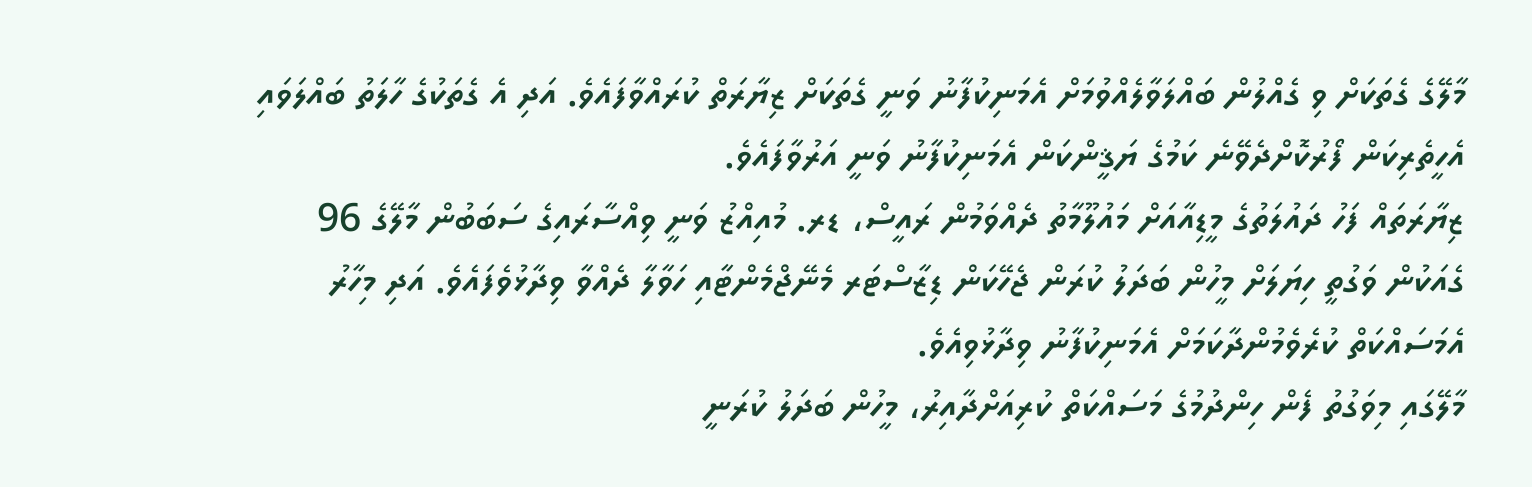މާލޭގެ ގެތަކަށް ވި ގެއްލުން ބައްލަވާލެއްވުމަށް އެމަނިކުފާނު ވަނީ ގެތަކަށް ޒިޔާރަތް ކުރައްވާފައެވެ. އަދި އެ ގެތަކުގެ ހާލަތު ބައްލަވައި އެހީތެރިކަން ފޯރުކޮށްދެވޭނެ ކަމުގެ ޔަޤީންކަން އެމަނިކުފާނު ވަނީ އަރުވާފައެވެ.
ޒިޔާރަތައް ފަހު ދައުލަތުގެ މީޑިއާއަށް މައުލޫމާތު ދެއްވަމުން ރައީސް، ޑރ. މުއިއްޒު ވަނީ ވިއްސާރައިގެ ސަބަބުން މާލޭގެ 96 ގެއަކުން ވަގުތީ ހިޔަލަށް މީހުން ބަދަލު ކުރަން ޖެހޭކަން ޑިޒާސްޓަރ މެނޭޖްމެންޓާއި ހަވާލާ ދެއްވާ ވިދާޅުވެފައެވެ. އަދި މިހާރު އެމަސައްކަތް ކުރެވެމުންދާކަމަށް އެމަނިކުފާނު ވިދާޅުވިއެވެ.
މާލޭގައި މިވަގުތު ފެން ހިންދުމުގެ މަސައްކަތް ކުރިއަށްދާއިރު، މީހުން ބަދަލު ކުރަނީ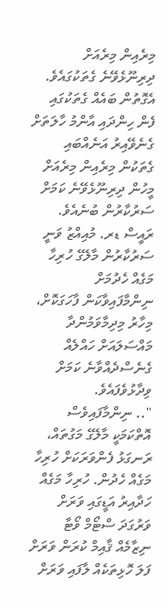މިރެއިން މިރެއަށް ދިރިނޫޅެވޭނެ ގެތަކުގައެވެ. އެގޮތުން ބައެއް ގެތަކުގައި ފެން ހިންދައި އާންމު ހާލަތަށް ގެނެވޭއިރު އަނެއްބައި ގެތަކުން މިރެއިން މިރެއަށް މީހުން ދިރިނޫޅެވޭނެ ކަމަށް ސަރުކާރުން ބުނެއެވެ.
ރައީސް ޑރ. މުއިއްޒު ވަނީ ސަރުކާރުން މާލޭގެ ހުރިހާ މަގެއް ހެދުމަށް ނިންމާފައިވާކަން ފާހަގަކޮށް، މިހާރު މިދިމާވަމުންދާ މައްސަލައަށް ހައްލެއް ގެނެސްދެއްވާނެ ކަމަށް ވިދާޅުވެފައެވެ.
".. ނިންމާފައިވެސް އޮތްކަމަކީ މާލޭގެ މަގުތައް، ރަނގަޅު ފެންވަރަކަށް ހުރިހާ މަގެއް ހެދުން. ހުރިހާ މަގެއް ހަދާއިރު އަޑީގައި ވަރަށް ވަރުގަދަ ސްޓޯމް ވޯޓާ ނިޒާމެއް ޤާއިމް ކުރަން ވަރަށް ފަލަ ހޮޅިތަކެއް ލާފައި ވަރަށް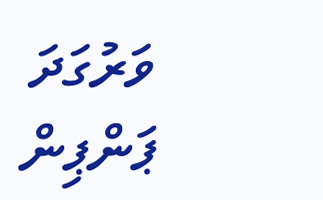ވަރުގަދަ ޕަންޕިން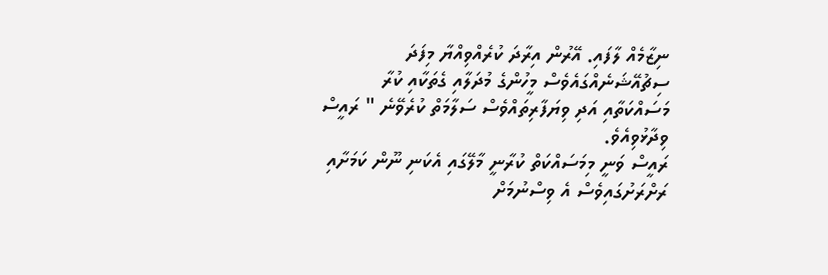ނިޒާމެއް ލާފައި. އޭރުން އިރާދަ ކުރެއްވިއްޔާ މިފަދަ ސިޗުއޭޝަނެއްގައެވެސް މީހުންގެ މުދަލާއި ގެތަކާއި ކުރާ މަސައްކަތާއި އަދި ވިޔަފާރިތައްވެސް ސަލާމަތް ކުރެވޭނެ " ރައީސް ވިދާޅުވިއެވެ.
ރައީސް ވަނީ މިމަސައްކަތް ކުރާނީ މާލޭގައި އެކަނި ނޫން ކަމަށާއި ރަށްރަށުގައިވެސް އެ ވިސްނުމަށް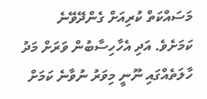މަސައްކަތް ކުރިއަށް ގެންދޭވޭނެ ކަމަށެވެ. އަދި އެހާހިސާބުން ވަރަށް މަދު ހާލަތެއްގައި ނޫނީ މިވަރު ނުވާނެ ކަމަށް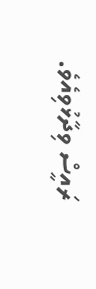ރައީސް ވިދާޅުވިއެވެ.